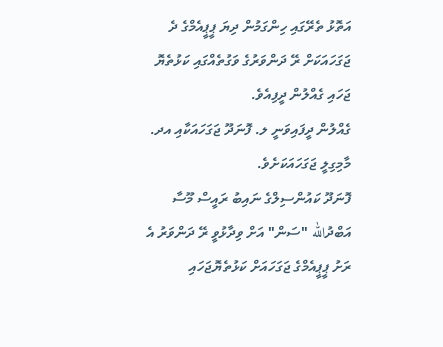އަތޮޅު ތެރޭގައި ހިންގަމުން ދިޔަ ޕީޕީއެމްގެ ދެ ޖަގަހައަކަށް ރޭ ދަންވަރުގެ ވަގުތެއްގައި ކަޅުތެޔޮ ޖަހައި ގެއްލުން ދީފިއެވެ.
ގެއްލުން ދީފައިވަނީ ލ. ފޮނަދޫ ޖަގަހައަކާއި އދ. މާމިގިލީ ޖަގަހައަކަށެވެ.
ފޮނަދޫ ކައުންސިލްގެ ނައިބު ރައީސް މޫސާ އަބްދުالله "ސަން" އަށް ވިދާޅުވީ ރޭ ދަންވަރު އެ ރަށު ޕީޕީއެމްގެ ޖަގަހައަށް ކަޅުތެޔޮޖަހައި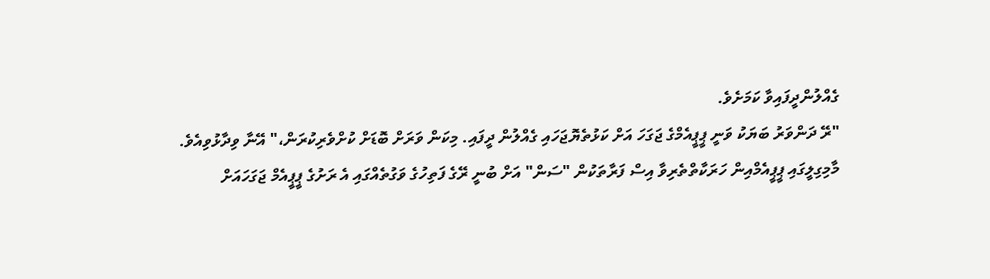ގެއްލުންދީފައިވާ ކަމަށެވެ.
"ރޭ ދަންވަރު ބަޔަކު ވަނީ ޕީޕީއެމްގެ ޖަގަހަ އަށް ކަޅުތެޔޮޖަހައި ގެއްލުން ދީފައި. މިކަން ވަރަށް ބޮޑަށް ކުށްވެރިކުރަން،" އޭނާ ވިދާޅުވިއެވެ.
މާމިގިލީގައި ޕީޕީއެމްއިން ހަރަކާތްތެރިވާ އިސް ފަރާތަކުން "ސަން" އަށް ބުނީ ރޭގެ ފަތިހުގެ ވަގުތެއްގައި އެ ރަށުގެ ޕީޕީއެމް ޖަގަހައަށް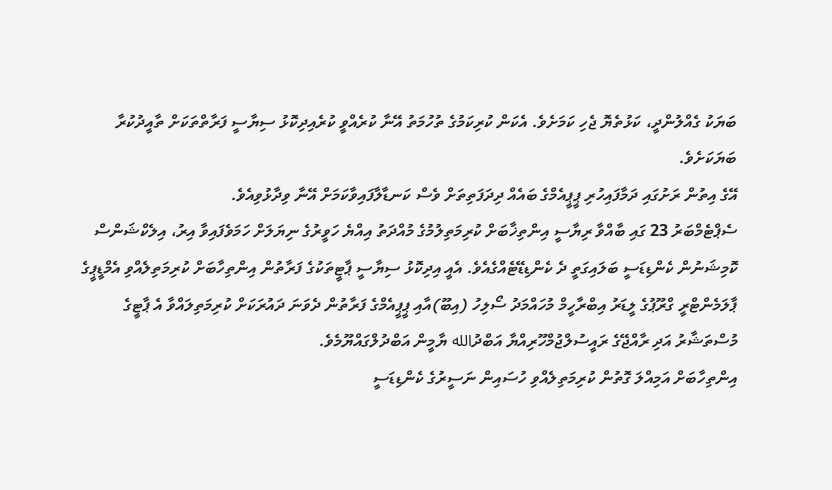ބަޔަކު ގެއްލުންދީ، ކަޅުތެޔޮ ޖެހި ކަމަށެވެ. އެކަން ކުރިކަމުގެ ތުހުމަތު އޭނާ ކުރެއްވީ ކުރެއިދިކޮޅު ސިޔާސީ ފަރާތްތަކަށް ތާއީދުކުރާ ބަޔަކަށެވެ.
އޭގެ އިތުން ރަށުގައި ދަމާފައިހުރި ޕީޕީއެމްގެ ބައެއް ދިދަފަތިތަށް ވެސް ކަނޑާލާފައިވާކަމަށް އޭނާ ވިދާޅުވިއެވެ.
ސެޕްޓެމްބަރު 23 ގައި ބާއްވާ ރިޔާސީ އިންތިޚާބަށް ކުރިމަތިލުމުގެ މުއްދަތު އިއްޔެ ހަވީރުގެ ނިޔަލަށް ހަމަވެފައިވާ އިރު، އިލެކްޝަންސް ކޮމިޝަނުން ކެންޑިޑަސީ ބަލައިގަތީ ދެ ކެންޑިޑޭޓެއްގެއެވެ. އެއީ އިދިކޮޅު ސިޔާސީ ޕާޓީތަކުގެ ފަރާތުން އިންތިހާބަށް ކުރިމަތިލެއްވި އެމްޑީޕީގެ ޕާލަމެންޓްރީ ގްރޫޕުގެ ލީޑަރު އިބްރާހީމް މުހައްމަދު ސޯލިހު (އިބޫ)އާއި ޕީޕީއެމްގެ ފަރާތުން ދެވަނަ ދައުރަކަށް ކުރިމަތިލައްވާ އެ ޕާޓީގެ މުސްތަޝާރު އަދި ރާއްޖޭގެ ރައީސުލްޖުމްހޫރިއްޔާ އަބްދުالله ޔާމީން އަބްދުލްގައްޔޫމެވެ.
އިންތިހާބަށް އަމިއްލަ ގޮތުން ކުރިމަތިލެއްވި ހުސައިން ނަސީރުގެ ކެންޑިޑަސީ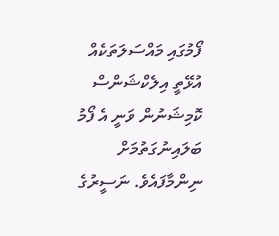ފޯމުގައި މައްސަލަތަކެއް އުޅޭތީ އިލެކްޝަންސް ކޮމިޝަނުން ވަނީ އެ ފޯމު ބަލައިނުގަތުމަށް ނިންމާފައެވެ. ނަސީރުގެ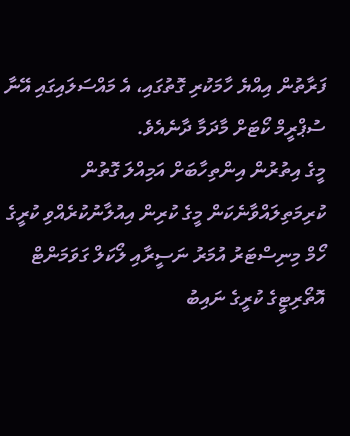ފަރާތުން އިއްޔެ ހާމަކުރި ގޮތުގައި، އެ މައްސަލައިގައި އޭނާ ސުޕްރީމް ކޯޓަށް މާދަމާ ދާނެއެވެ.
މީގެ އިތުރުން އިންތިހާބަށް އަމިއްލަ ގޮތުން ކުރިމަތިލައްވާނެކަން މީގެ ކުރިން އިއުލާނުކުރެއްވި ކުރީގެ ހޯމް މިނިސްޓަރު އުމަރު ނަސީރާއި ލޯކަލް ގަވަމަންޓް އޮތޯރިޓީގެ ކުރީގެ ނައިބު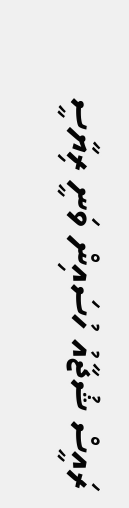ރައީސް ޝުޖާއު ހުސައިން ވަނީ ރިޔާސީ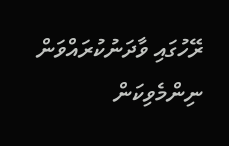ރޭހުގައި ވާދަނުކުރައްވަން ނިންމެވިކަން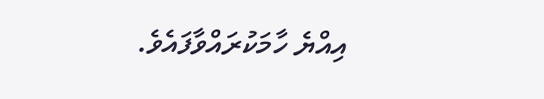އިއްޔެ ހާމަކުރައްވާފައެވެ.